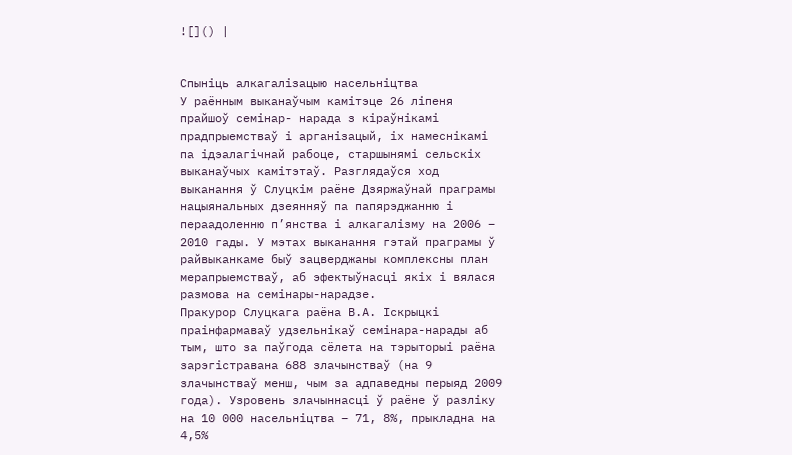![]() |


Спыніць алкагалізацыю насельніцтва
У раённым выканаўчым камітэце 26 ліпеня прайшоў семінар- нарада з кіраўнікамі прадпрыемстваў і арганізацый, іх намеснікамі па ідэалагічнай рабоце, старшынямі сельскіх выканаўчых камітэтаў. Разглядаўся ход выканання ў Слуцкім раёне Дзяржаўнай праграмы нацыянальных дзеянняў па папярэджанню і пераадоленню п’янства і алкагалізму на 2006 – 2010 гады. У мэтах выканання гэтай праграмы ў райвыканкаме быў зацверджаны комплексны план мерапрыемстваў, аб эфектыўнасці якіх і вялася размова на семінары-нарадзе.
Пракурор Слуцкага раёна В.А. Іскрыцкі праінфармаваў удзельнікаў семінара-нарады аб тым, што за паўгода сёлета на тэрыторыі раёна зарэгістравана 688 злачынстваў (на 9 злачынстваў менш, чым за адпаведны перыяд 2009 года). Узровень злачыннасці ў раёне ў разліку на 10 000 насельніцтва – 71, 8%, прыкладна на 4,5%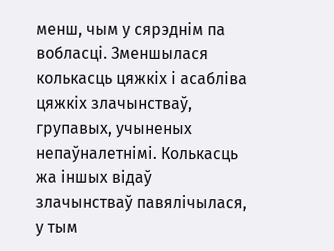менш, чым у сярэднім па вобласці. Зменшылася колькасць цяжкіх і асабліва цяжкіх злачынстваў, групавых, учыненых непаўналетнімі. Колькасць жа іншых відаў злачынстваў павялічылася, у тым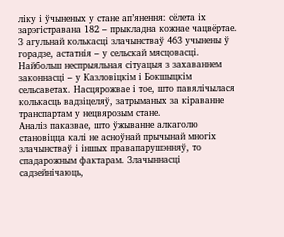ліку і ўчыненых у стане ап’янення: сёлета іх зарэгістравана 182 – прыкладна кожнае чацвёртае. З агульнай колькасці злачынстваў 463 учынены ў горадзе, астатнія – у сельскай мясцовасці. Найбольш неспрыяльная сітуацыя з захаваннем законнасці – у Казловіцкім і Бокшыцкім сельсаветах. Насцярожвае і тое, што павялічылася колькасць вадзіцеляў, затрыманых за кіраванне транспартам у нецвярозым стане.
Аналіз паказвае, што ўжыванне алкаголю становіцца калі не асноўнай прычынай многіх злачынстваў і іншых правапарушэнняў, то спадарожным фактарам. Злачыннасці садзейнічаюць,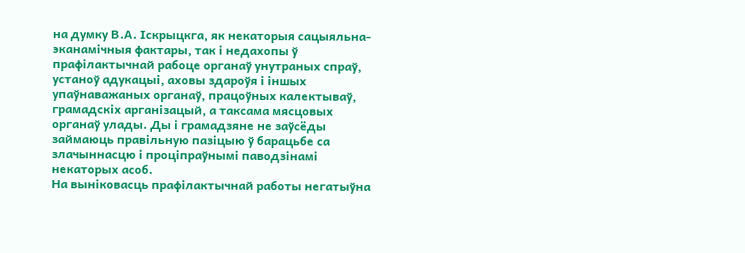на думку В.А. Іскрыцкга, як некаторыя сацыяльна-эканамічныя фактары, так і недахопы ў прафілактычнай рабоце органаў унутраных спраў, устаноў адукацыі, аховы здароўя і іншых упаўнаважаных органаў, працоўных калектываў, грамадскіх арганізацый, а таксама мясцовых органаў улады. Ды і грамадзяне не заўсёды займаюць правільную пазіцыю ў барацьбе са злачыннасцю і проціпраўнымі паводзінамі некаторых асоб.
На выніковасць прафілактычнай работы негатыўна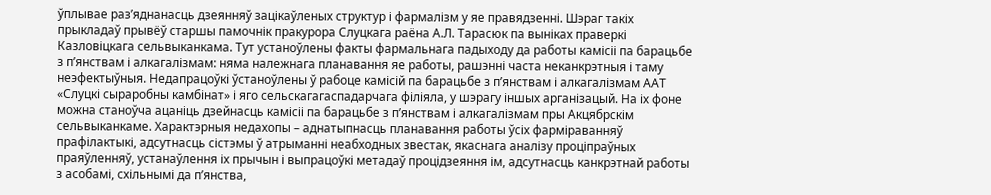ўплывае раз’яднанасць дзеянняў зацікаўленых структур і фармалізм у яе правядзенні. Шэраг такіх прыкладаў прывёў старшы памочнік пракурора Слуцкага раёна А.Л. Тарасюк па выніках праверкі Казловіцкага сельвыканкама. Тут устаноўлены факты фармальнага падыходу да работы камісіі па барацьбе з п’янствам і алкагалізмам: няма належнага планавання яе работы, рашэнні часта неканкрэтныя і таму неэфектыўныя. Недапрацоўкі ўстаноўлены ў рабоце камісій па барацьбе з п’янствам і алкагалізмам ААТ «Слуцкі сыраробны камбінат» і яго сельскагагаспадарчага філіяла, у шэрагу іншых арганізацый. На іх фоне можна станоўча ацаніць дзейнасць камісіі па барацьбе з п’янствам і алкагалізмам пры Акцябрскім сельвыканкаме. Характэрныя недахопы – аднатыпнасць планавання работы ўсіх фарміраванняў прафілактыкі, адсутнасць сістэмы ў атрыманні неабходных звестак, якаснага аналізу проціпраўных праяўленняў, устанаўлення іх прычын і выпрацоўкі метадаў процідзеяння ім, адсутнасць канкрэтнай работы з асобамі, схільнымі да п’янства,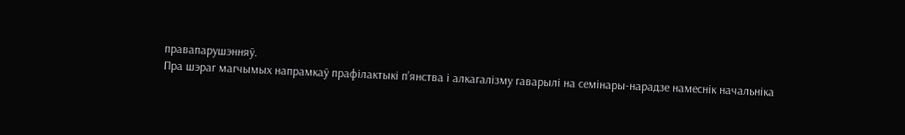правапарушэнняў.
Пра шэраг магчымых напрамкаў прафілактыкі п’янства і алкагалізму гаварылі на семінары-нарадзе намеснік начальніка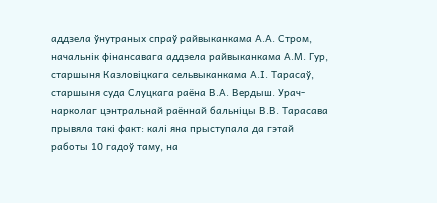аддзела ўнутраных спраў райвыканкама А.А. Стром, начальнік фінансавага аддзела райвыканкама А.М. Гур, старшыня Казловіцкага сельвыканкама А.І. Тарасаў, старшыня суда Слуцкага раёна В.А. Вердыш. Урач-нарколаг цэнтральнай раённай бальніцы В.В. Тарасава прывяла такі факт: калі яна прыступала да гэтай работы 10 гадоў таму, на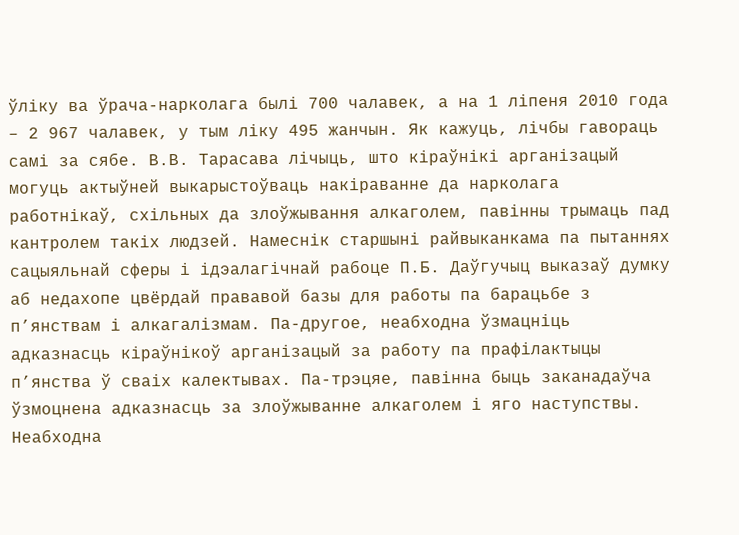ўліку ва ўрача-нарколага былі 700 чалавек, а на 1 ліпеня 2010 года – 2 967 чалавек, у тым ліку 495 жанчын. Як кажуць, лічбы гавораць самі за сябе. В.В. Тарасава лічыць, што кіраўнікі арганізацый могуць актыўней выкарыстоўваць накіраванне да нарколага работнікаў, схільных да злоўжывання алкаголем, павінны трымаць пад кантролем такіх людзей. Намеснік старшыні райвыканкама па пытаннях сацыяльнай сферы і ідэалагічнай рабоце П.Б. Даўгучыц выказаў думку аб недахопе цвёрдай прававой базы для работы па барацьбе з п’янствам і алкагалізмам. Па-другое, неабходна ўзмацніць адказнасць кіраўнікоў арганізацый за работу па прафілактыцы п’янства ў сваіх калектывах. Па-трэцяе, павінна быць заканадаўча ўзмоцнена адказнасць за злоўжыванне алкаголем і яго наступствы. Неабходна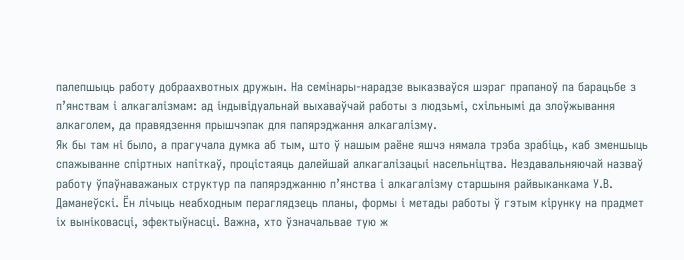палепшыць работу добраахвотных дружын. На семінары-нарадзе выказваўся шэраг прапаноў па барацьбе з п’янствам і алкагалізмам: ад індывідуальнай выхаваўчай работы з людзьмі, схільнымі да злоўжывання алкаголем, да правядзення прышчэпак для папярэджання алкагалізму.
Як бы там ні было, а прагучала думка аб тым, што ў нашым раёне яшчэ нямала трэба зрабіць, каб зменшыць спажыванне спіртных напіткаў, процістаяць далейшай алкагалізацыі насельніцтва. Нездавальняючай назваў работу ўпаўнаважаных структур па папярэджанню п’янства і алкагалізму старшыня райвыканкама У.В. Даманеўскі. Ён лічыць неабходным пераглядзець планы, формы і метады работы ў гэтым кірунку на прадмет іх выніковасці, эфектыўнасці. Важна, хто ўзначальвае тую ж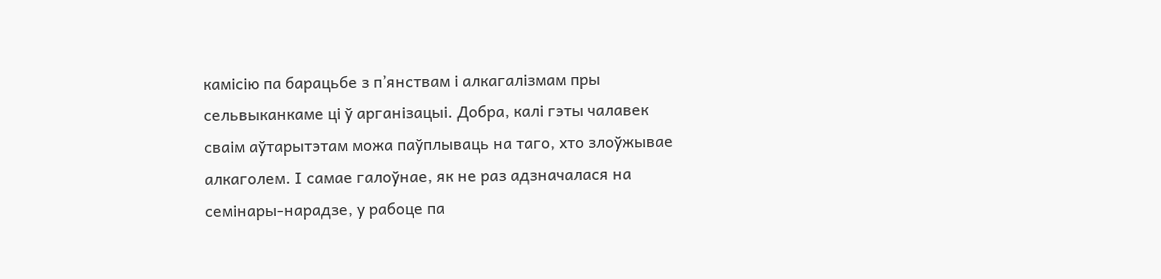камісію па барацьбе з п’янствам і алкагалізмам пры сельвыканкаме ці ў арганізацыі. Добра, калі гэты чалавек сваім аўтарытэтам можа паўплываць на таго, хто злоўжывае алкаголем. І самае галоўнае, як не раз адзначалася на семінары-нарадзе, у рабоце па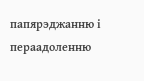папярэджанню і пераадоленню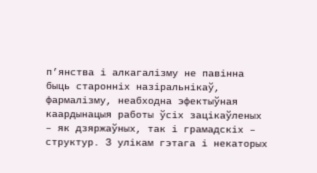п’янства і алкагалізму не павінна быць старонніх назіральнікаў, фармалізму, неабходна эфектыўная каардынацыя работы ўсіх зацікаўленых – як дзяржаўных, так і грамадскіх – структур. З улікам гэтага і некаторых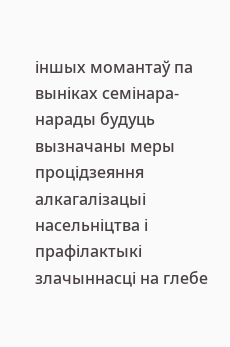іншых момантаў па выніках семінара-нарады будуць вызначаны меры процідзеяння алкагалізацыі насельніцтва і прафілактыкі злачыннасці на глебе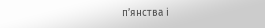п’янства і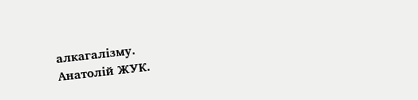алкагалізму.
Анатолій ЖУК.